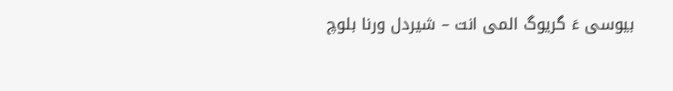بیوسی ءَ گریوگ المی انت – شیردل ورنا بلوچ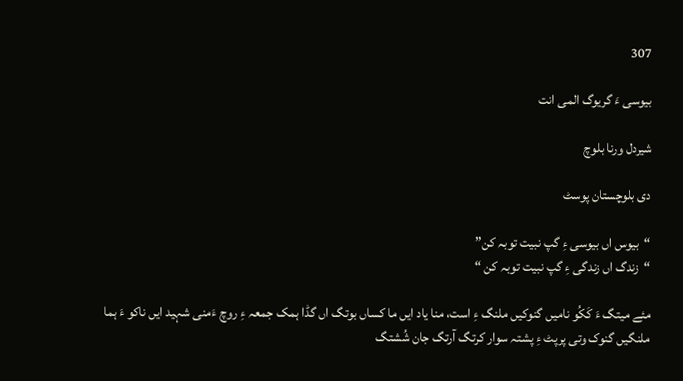307

بیوسی ءَ گریوگ المی انت

شیردل ورنا بلوچ

دی بلوچستان پوسٹ

“بیوس اں بیوسی ءِ گپ نبیت توبہ کن”
“زندگ اں زندگی ءِ گپ نبیت توبہ کن “

مئے میتگ ءَ کَکُو نامیں گنوکیں ملنگ ءِ است، منا یاد ایں ما کساں بوتگ اں گڈا ہمک جمعہ ءِ روچ ءَمنی شہید ایں ناکو ءَ ہما ملنگیں گنوک وتی پرپٹ ءِ پشتہ سوار کرتگ آرتگ جان شُشتگ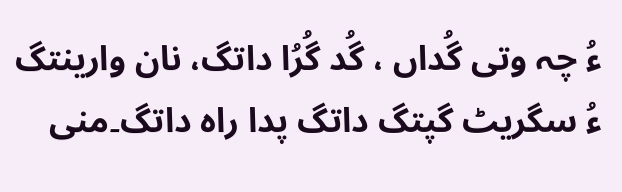ءُ چہ وتی گُداں ، گُد گُرُا داتگ، نان وارینتگ ءُ سگریٹ گپتگ داتگ پدا راہ داتگ۔منی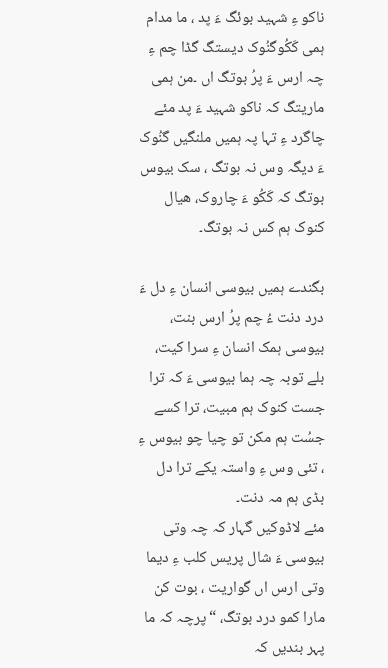ناکو ءِ شہید بوئگ ءَ پد ، ما مدام ہمی کَکُوگنُوک دیستگ گڈا چم ءِ چہ ارس ءَ پرُ بوتگ اں ۔من ہمی ماریتگ کہ ناکو شہید ءَ پد مئے چاگرد ءِ تہا پہ ہمیں ملنگیں گنُوک ءَ دیگہ وس نہ بوتگ ، سک بیوس بوتگ کہ کَکُو ءَ چاروک، ھیال کنوک ہم کس نہ بوتگ۔

بگندے ہمیں بیوسی انسان ءِ دل ءَ درد دنت ءُ چم پرُ ارس بنت، بیوسی ہمک انسان ءِ سرا کیت، بلے توبہ چہ ہما بیوسی ءَ کہ ترا جست کنوک ہم مبیت، ترا کسے جسُت ہم مکن تو چیا چو بیوس ءِ ، تئی وس ءِ واستہ یکے ترا دل بڈی ہم مہ دنت۔
مئے لاڈوکیں گہار کہ چہ وتی بیوسی ءَ شال پریس کلب ءِ دیما وتی ارس اں گواریت ، بوت کن مارا کمو درد بوتگ، “پرچہ کہ ما پہر بندیں کہ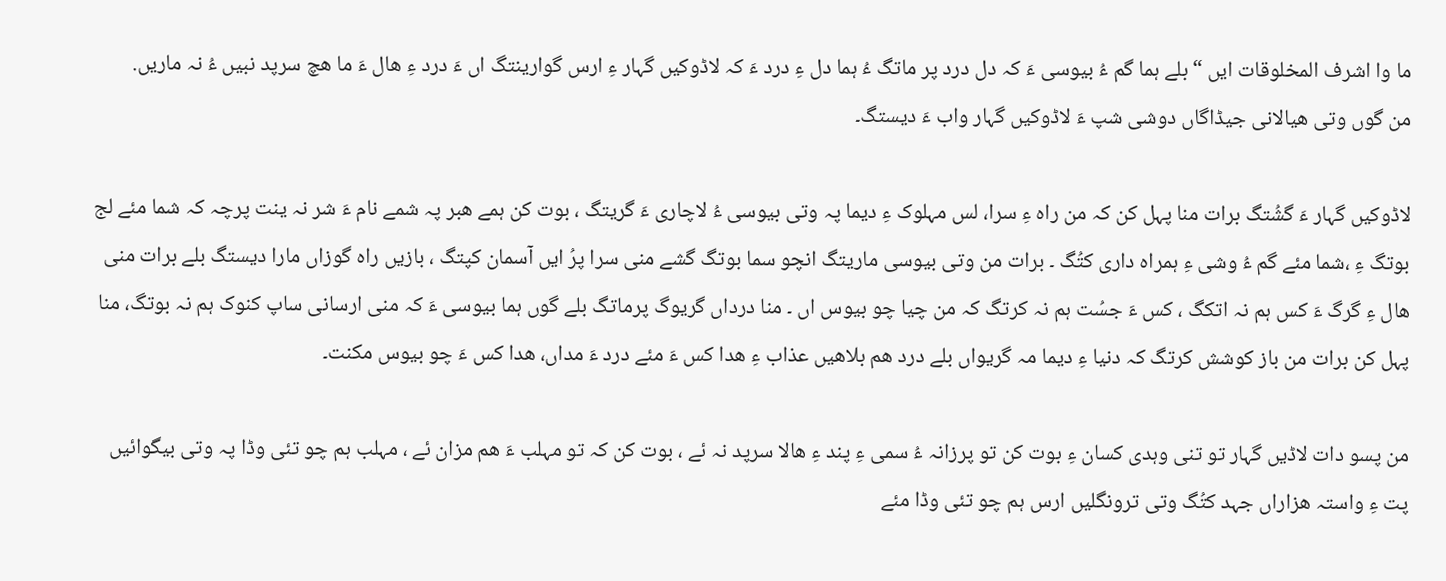ما وا اشرف المخلوقات ایں “بلے ہما گم ءُ بیوسی ءَ کہ دل درد پر ماتگ ءُ ہما دل ءِ درد ءَ کہ لاڈوکیں گہار ءِ ارس گوارینتگ اں ءَ درد ءِ ھال ءَ ما ھچ سرپد نبیں ءُ نہ ماریں.
من گوں وتی ھیالانی جیڈاگاں دوشی شپ ءَ لاڈوکیں گہار واب ءَ دیستگ۔

لاڈوکیں گہار ءَ گشُتگ برات منا پہل کن کہ من راہ ءِ سرا، لس مہلوک ءِ دیما پہ وتی بیوسی ءُ لاچاری ءَ گریتگ ، بوت کن ہمے ھبر پہ شمے نام ءَ شر نہ ینت پرچہ کہ شما مئے لج بوتگ ءِ ،شما مئے گم ءُ وشی ءِ ہمراہ داری کتُگ ۔ برات من وتی بیوسی ماریتگ انچو سما بوتگ گشے منی سرا پرُ ایں آسمان کپتگ ، بازیں راہ گوزاں مارا دیستگ بلے برات منی ھال ءِ گرگ ءَ کس ہم نہ اتکگ ، کس ءَ جسُت ہم نہ کرتگ کہ من چیا چو بیوس اں ۔ منا درداں گریوگ پرماتگ بلے گوں ہما بیوسی ءَ کہ منی ارسانی ساپ کنوک ہم نہ بوتگ، منا پہل کن برات من باز کوشش کرتگ کہ دنیا ءِ دیما مہ گریواں بلے درد ھم بلاھیں عذاب ءِ ھدا کس ءَ مئے درد ءَ مداں، ھدا کس ءَ چو بیوس مکنت۔

من پسو دات لاڈیں گہار تو تنی وہدی کسان ءِ بوت کن تو پرزانہ ءُ سمی ءِ پند ءِ ھالا سرپد نہ ئے ، بوت کن کہ تو مہلب ءَ ھم مزان ئے ، مہلب ہم چو تئی وڈا پہ وتی بیگوائیں پت ءِ واستہ ھزاراں جہد کتُگ وتی ترونگلیں ارس ہم چو تئی وڈا مئے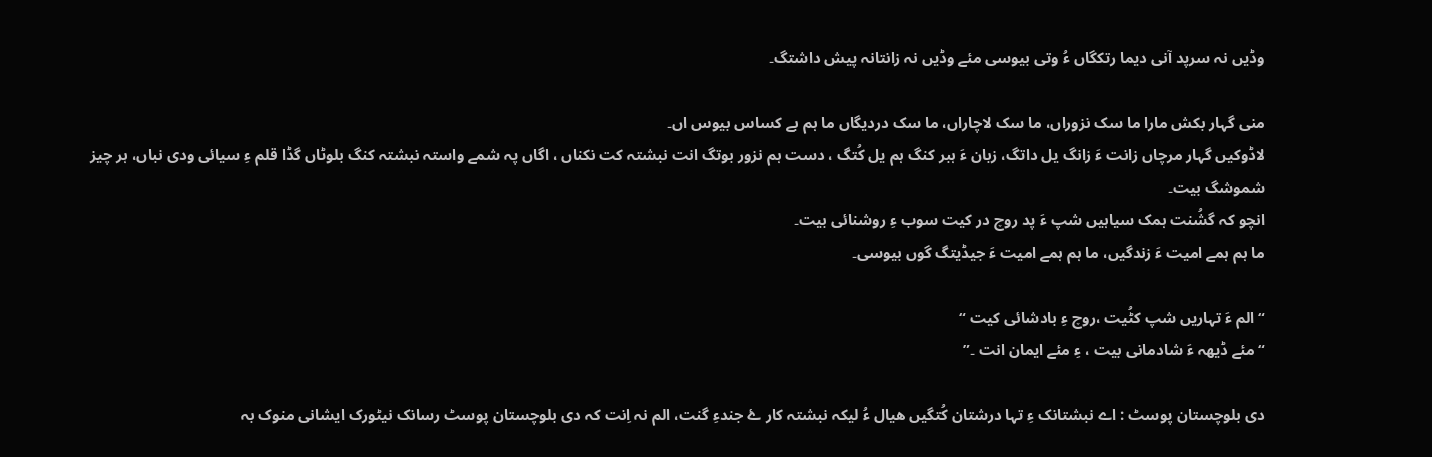وڈیں نہ سرپد آنی دیما رتکگاں ءُ وتی بیوسی مئے وڈیں نہ زانتانہ پیش داشتگ۔

منی گہار بکش مارا ما سک نزوراں، ما سک لاچاراں، ما سک دردیگاں ما ہم بے کساس بیوس اں۔
لاڈوکیں گہار مرچاں زانت ءَ زانگ یل داتگ، زبان ءَ ہبر کنگ ہم یل کُتگ ، دست ہم نزور بوتگ انت نبشتہ کت نکناں ، اگاں پہ شمے واستہ نبشتہ کنگ بلوٹاں گڈا قلم ءِ سیائی ودی نباں، ہر چیز شموشگ بیت۔
انچو کہ گشُنت ہمک سیاہیں شپ ءَ پد روچ در کیت سوب ءِ روشنائی بیت۔
ما ہم ہمے امیت ءَ زندگیں، ما ہم ہمے امیت ءَ جیڈیتگ گوں بیوسی۔

“الم ءَ تہاریں شپ کٹُیت ،روچ ءِ بادشائی کیت “
“مئے ڈیھہ ءَ شادمانی بیت ، ءِ مئے ایمان انت ۔”

دی بلوچستان پوسٹ : اے نبشتانک ءِ تہا درشتان کُتگیں ھیال ءُ لیکہ نبشتہ کار ۓ جندءِ گنت، الم نہ اِنت کہ دی بلوچستان پوسٹ رسانک نیٹورک ایشانی منوک بہ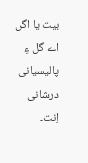بیت یا اگں اے گل ءِ پالیسیانی درشانی اِنت۔